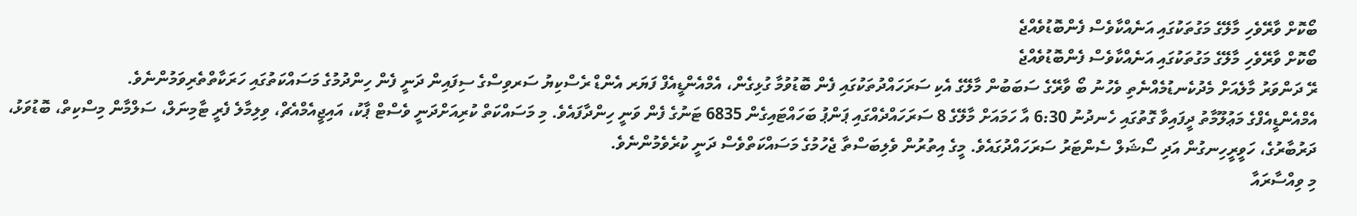ބޯކޮށް ވާރޭވެހި މާލޭގެ މަގުތަކުގައި އަނެއްކާވެސް ފެންބޮޑުވެއްޖެ
ބޯކޮށް ވާރޭވެހި މާލޭގެ މަގުތަކުގައި އަނެއްކާވެސް ފެންބޮޑުވެއްޖެ
ރޭ ދަންވަރު މާލެއަށް މެދުކެނޑުމެއްނެތި ވެހުނު ބޯ ވާރޭގެ ސަބަބުން މާލޭގެ އެކި ސަރަހައްދުތަކުގައި ފެން ބޮޑުވުމާ ގުޅިގެން، އެމްއެންޑީއެފް ފަޔަރ އެންޑް ރެސްކިޔު ސަރވިސްގެ ސިފައިން ދަނީ ފެން ހިންދުމުގެ މަސައްކަތުގައި ހަރަކާތްތެރިވަމުންނެވެ.
އެމްއެންޑީއެފްގެ މަޢުލޫމާތު ދީފައިވާ ގޮތުގައި ހެނދުނު 6:30 އާ ހަމައަށް މާލޭގެ 8 ސަރަހައްދެއްގައި ޕަންޕު ބަހައްޓައިގެން 6835 ޓަނުގެ ފެން ވަނީ ހިންދާފައެވެ. މި މަސައްކަތް ކުރިއަށްދަނީ ވެސްޓް ޕާކު، އައިޖީއެމްއެޗް، ވިލިމާލެ ފެރީ ޓާމިނަލް، ސަލްމާން މިސްކިތް، ބޮޑުވަޅު، ދަރުބާރުގެ، ހަވީރީހިނގުން އަދި ސޯޝަލް ސެންޓަރު ސަރަހައްދުގައެވެ. މީގެ އިތުރުން ވެލިބަސްތާ ޖެހުމުގެ މަސައްކަތްވެސް ދަނީ ކުރެވެމުންނެވެ.
މި ވިއްސާރައާ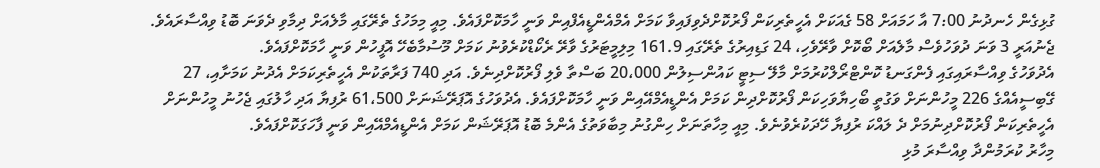ގުޅިގެން ހެނދުނު 7:00 އާ ހަމައަށް 58 ގެއަކަށް އެހީތެރިކަން ފޯރުކޮށްދެވިފައިވާ ކަމަށް އެމްއެންޑީއެފްއިން ވަނީ ހާމަކޮށްފައެވެ. މިއީ މިމަހުގެ ތެރޭގައި މާލެއަށް ދިމާވި ދެވަނަ ބޮޑު ވިއްސާރައެވެ. ޖެނުއަރީ 3 ވަނަ ދުވަހުވެސް މާލެއަށް ބޯކޮށް ވާރޭވެހި، 24 ގަޑިއިރުގެ ތެރޭގައި 161.9 މިލިމީޓަރުގެ ވާރޭ ރެކޯޑްކުރެވުނު ކަމަށް މޫސުމާބެހޭ އޮފީހުން ވަނީ ހާމަކޮށްފައެވެ.
އެދުވަހުގެ ވިއްސާރައިގައި ފެންގަނޑު ކޮންޓްރޯލްކުރުމަށް މާލޭ ސިޓީ ކައުންސިލުން 20،000 ބަސްތާ ވެލި ފޯރުކޮށްދިނެވެ. އަދި 740 ފަރާތަކުން އެހީތެރިކަމަށް އެދުނު ކަމަށާއި، 27 ގޭބިސީއެއްގެ 226 މީހުންނަށް ވަގުތީ ބޯހިޔާވަހިކަން ފޯރުކޮށްދިން ކަމަށް އެންޑީއެމްއޭއިން ވަނީ ހާމަކޮށްފައެވެ. އެދުވަހުގެ އޮޕަރޭޝަނަށް 61،500 ރުފިޔާ އަދި ހާލުގައި ޖެހުނު މީހުންނަށް އެހީތެރިކަން ފޯރުކޮށްދިނުމަށް ދެ ލައްކަ ރުފިޔާ ހޭދަކުރެވުނެވެ. މިއީ މިހާތަނަށް ހިންގުނު މިބާވަތުގެ އެންމެ ބޮޑު އޮޕަރޭޝަން ކަމަށް އެންޑީއެމްއޭއިން ވަނީ ފާހަގަކޮށްފައެވެ.
މިހާރު ކުރަމުންދާ ވިއްސާރަ މުޅި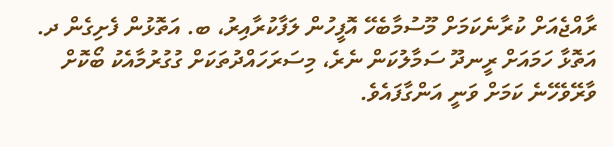ރާއްޖެއަށް ކުރާނެކަމަށް މޫސުމާބެހޭ އޮފީހުން ލަފާކުރާއިރު، ބ. އަތޮޅުން ފެށިގެން ދ. އަތޮޅާ ހަމައަށް ރީނދޫ ސަމާލުކަން ނެރެ، މިސަރަހައްދުތަކަށް ގުގުރުމާއެކު ބޯކޮށް ވާރޭވެހޭނެ ކަމަށް ވަނީ އަންގާފައެވެ.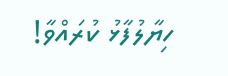ހިޔާލުފާޅު ކުރައްވާ!